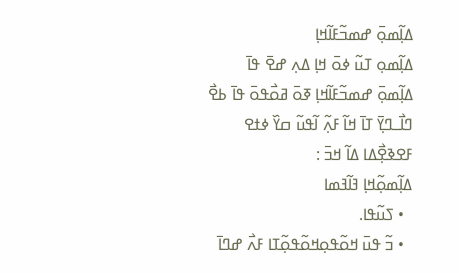ߡߊ߲߬ߘߋ߲߫ ߝߘߏ߬ߓߊ߬ߞߊ߲
ߡߊ߲߬ߘߋ߲ ߠߎ߬ ߦߋ߫ ߞߊ߲ ߡߍ߲ ߝߐ߫ ߟߊ߫
ߡߊ߲߬ߘߋ߲߫ ߝߘߏ߬ߓߊ߬ߞߊ߲ ߧߋ߫ ߥߋ߯ߟߋ߫ ߟߊ߫ ߕߐ߯ ߣߊ߯ߺߣߌ߲߫ ߠߊ߫ ߞߊ߬ ߓߍ߲߬ ߊ߬ߟߎ߬ ߛߌ߰ ߦߙߐ ߓߐߢߐ߲߯ߡߊ ߡߊ߬ ߞߏ߫ :
ߡߊ߲߬ߘߋ߲߬ߞߊ߲ ߔߊ߬ߔߘߊ
  • ߖߎ߬ߟߊ.
  • ߏ߬ ߟߎ߫ ߞߋ߬ߟߋ߲ߞߋ߬ߟߋ߲߬ߠߊ ߓߍ߯ ߝߣߊ߫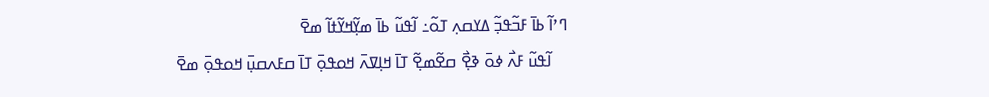ߣߴߊ߬ ߕߊ߫ ߓߏ߬ߟߏ߲߬ ߡߌߛߍ߲ ߠߋ߬߸ ߊ߬ߟߎ߬ ߕߊ߫ ߘߌ߲߬ߞߌ߬ߙߊ߬ ߘߐ߫
    ߊ߬ߟߎ߬ ߓߍ߯ ߦߋ߫ ߢߐ߲߯ ߛߐ߬ߘߐ߲߬ ߠߊ߫ ߞߊ߲ߜߍ߫ ߞߋߟߋ߲߫ ߠߊ߫ ߛߓߍߛߎ߲߫ ߞߋߟߋ߲߫ ߘߐ߫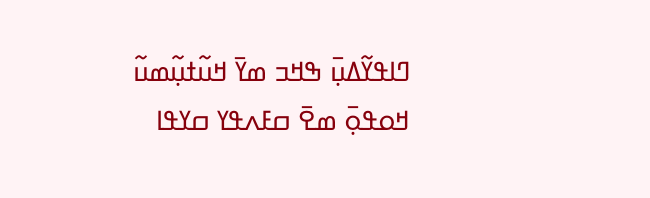ߣߊߟߌ߬ߡߎ߲߫ ߒߞߏ ߘߌ߫ ߞߎ߬ߙߎ߲߬ߘߎ߬ ߞߋߟߋ߲߫ ߘߐ߫ ߛߓߍߟߌ ߛߌߟߊ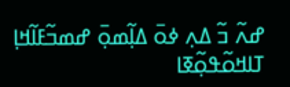ߝߍ߬ ߏ߬ ߡߍ߲ ߦߋ߫ ߡߊ߲߬ߘߋ߲߫ ߝߘߏ߬ߓߊ߬ߞߊ߲ ߠߊߞߋ߬ߟߋ߲߬ߧߊ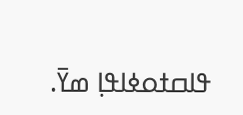ߟߊߛߙߋߦߊߟߊ߲ ߘߌ߫.